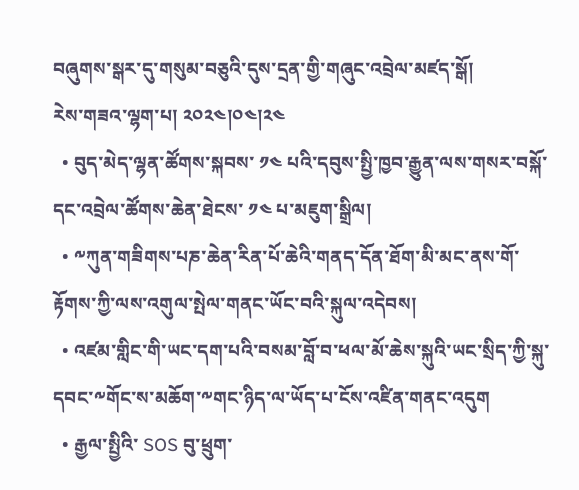བཞུགས་སྒར་དུ་གསུམ་བཅུའི་དུས་དྲན་གྱི་གཞུང་འབྲེལ་མཛད་སྒོ།
རེས་གཟའ་ལྷག་པ། ༢༠༢༤།༠༤།༢༤
  • བུད་མེད་ལྷན་ཚོགས་སྐབས་ ༡༤ པའི་དབུས་སྤྱི་ཁྱབ་རྒྱུན་ལས་གསར་བསྐོ་དང་འབྲེལ་ཚོགས་ཆེན་ཐེངས་ ༡༤ པ་མཇུག་སྒྲིལ།
  • ༸ཀུན་གཟིགས་པཎ་ཆེན་རིན་པོ་ཆེའི་གནད་དོན་ཐོག་མི་མང་ནས་གོ་རྟོགས་ཀྱི་ལས་འགུལ་སྤེལ་གནང་ཡོང་བའི་སྐུལ་འདེབས།
  • འཛམ་གླིང་གི་ཡང་དག་པའི་བསམ་བློ་བ་ཕལ་མོ་ཆེས་སྐུའི་ཡང་སྲིད་ཀྱི་སྐུ་དབང་༸གོང་ས་མཆོག་༸གང་ཉིད་ལ་ཡོད་པ་ངོས་འཛིན་གནང་འདུག
  • རྒྱལ་སྤྱིའི་ SOS བུ་ཕྲུག་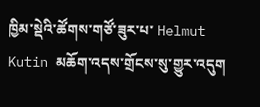ཁྱིམ་སྡེའི་ཚོགས་གཙོ་ཟུར་པ་ Helmut Kutin མཆོག་འདས་གྲོངས་སུ་གྱུར་འདུག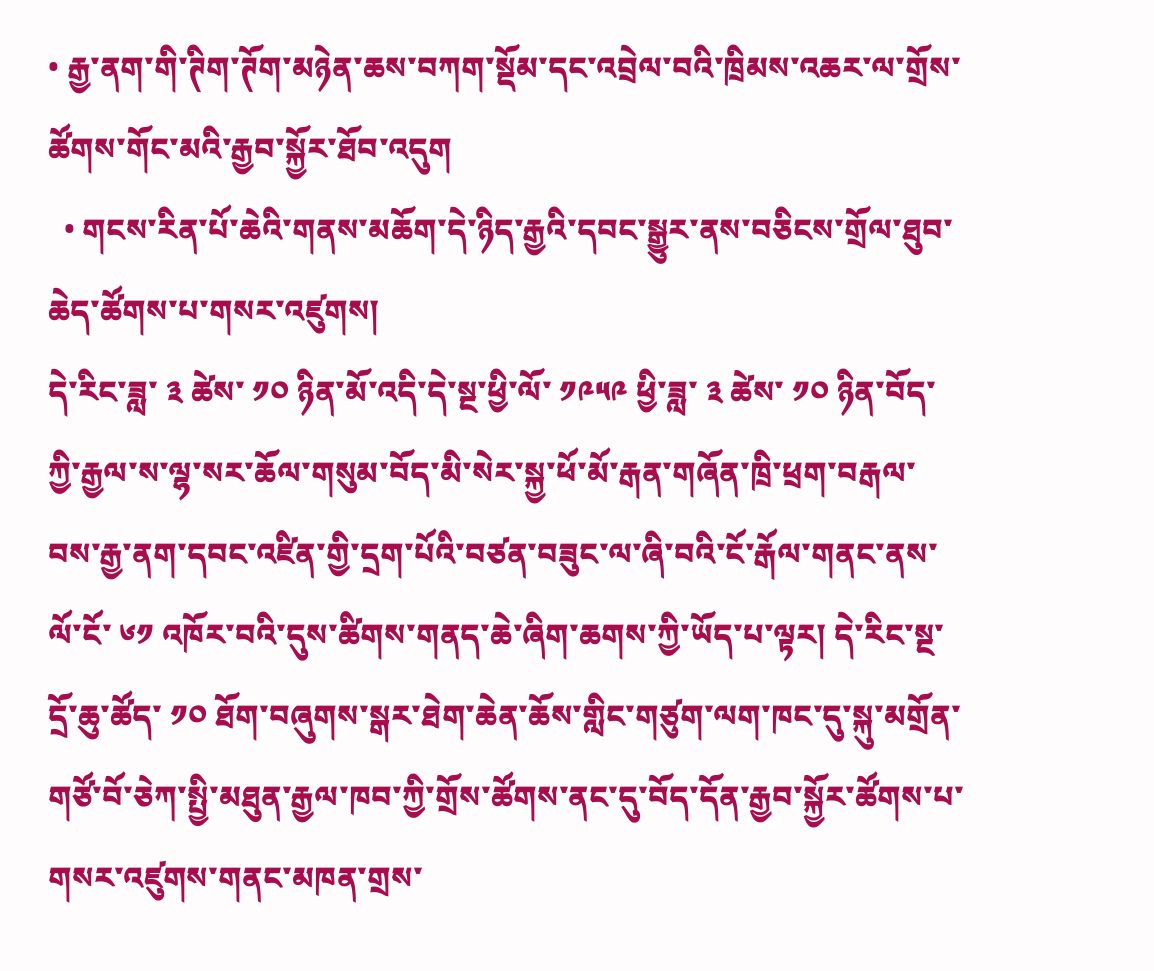• རྒྱ་ནག་གི་ཊིག་ཊོག་མཉེན་ཆས་བཀག་སྡོམ་དང་འབྲེལ་བའི་ཁྲིམས་འཆར་ལ་གྲོས་ཚོགས་གོང་མའི་རྒྱབ་སྐྱོར་ཐོབ་འདུག
  • གངས་རིན་པོ་ཆེའི་གནས་མཆོག་དེ་ཉིད་རྒྱའི་དབང་སྒྱུར་ནས་བཅིངས་གྲོལ་ཐུབ་ཆེད་ཚོགས་པ་གསར་འཛུགས།
དེ་རིང་ཟླ་ ༣ ཚེས་ ༡༠ ཉིན་མོ་འདི་དེ་སྔ་ཕྱི་ལོ་ ༡༩༥༩ ཕྱི་ཟླ་ ༣ ཚེས་ ༡༠ ཉིན་བོད་ཀྱི་རྒྱལ་ས་ལྷ་སར་ཆོལ་གསུམ་བོད་མི་སེར་སྐྱ་ཕོ་མོ་རྒན་གཞོན་ཁྲི་ཕྲག་བརྒལ་བས་རྒྱ་ནག་དབང་འཛིན་གྱི་དྲག་པོའི་བཙན་བཟུང་ལ་ཞི་བའི་ངོ་རྒོལ་གནང་ནས་ལོ་ངོ་ ༦༡ འཁོར་བའི་དུས་ཚིགས་གནད་ཆེ་ཞིག་ཆགས་ཀྱི་ཡོད་པ་ལྟར། དེ་རིང་སྔ་དྲོ་ཆུ་ཚོད་ ༡༠ ཐོག་བཞུགས་སྒར་ཐེག་ཆེན་ཆོས་གླིང་གཙུག་ལག་ཁང་དུ་སྐུ་མགྲོན་གཙོ་བོ་ཅེཀ་སྤྱི་མཐུན་རྒྱལ་ཁབ་ཀྱི་གྲོས་ཚོགས་ནང་དུ་བོད་དོན་རྒྱབ་སྐྱོར་ཚོགས་པ་གསར་འཛུགས་གནང་མཁན་གྲས་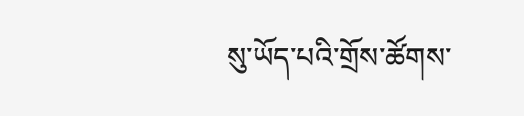སུ་ཡོད་པའི་གྲོས་ཚོགས་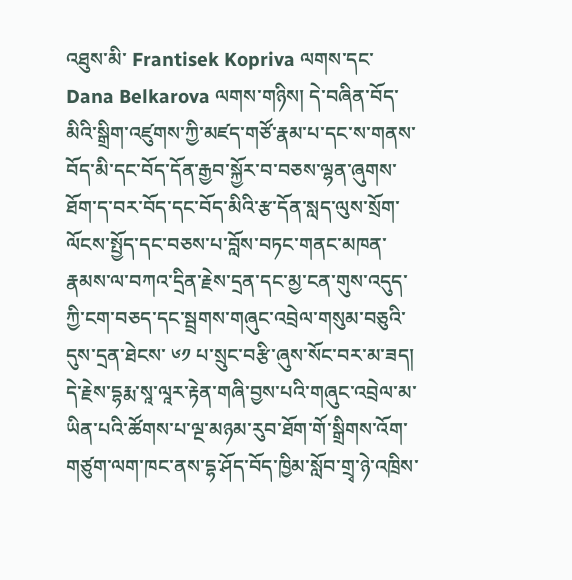འཐུས་མི་ Frantisek Kopriva ལགས་དང་ Dana Belkarova ལགས་གཉིས། དེ་བཞིན་བོད་མིའི་སྒྲིག་འཛུགས་ཀྱི་མཛད་གཙོ་རྣམ་པ་དང་ས་གནས་བོད་མི་དང་བོད་དོན་རྒྱབ་སྐྱོར་བ་བཅས་ལྷན་ཞུགས་ཐོག་ད་བར་བོད་དང་བོད་མིའི་རྩ་དོན་སླད་ལུས་སྲོག་ལོངས་སྤྱོད་དང་བཅས་པ་བློས་བཏང་གནང་མཁན་རྣམས་ལ་བཀའ་དྲིན་རྗེས་དྲན་དང་མྱ་ངན་གུས་འདུད་ཀྱི་ངག་བཅད་དང་སྦྲགས་གཞུང་འབྲེལ་གསུམ་བཅུའི་དུས་དྲན་ཐེངས་ ༦༡ པ་སྲུང་བརྩི་ཞུས་སོང་བར་མ་ཟད། དེ་རྗེས་དྷརྨ་སཱ་ལཱར་རྟེན་གཞི་བྱས་པའི་གཞུང་འབྲེལ་མ་ཡིན་པའི་ཚོགས་པ་ལྔ་མཉམ་རུབ་ཐོག་གོ་སྒྲིགས་འོག་གཙུག་ལག་ཁང་ནས་དྷ་ཤོད་བོད་ཁྱིམ་སློབ་གྲྭ་ཉེ་འཁྲིས་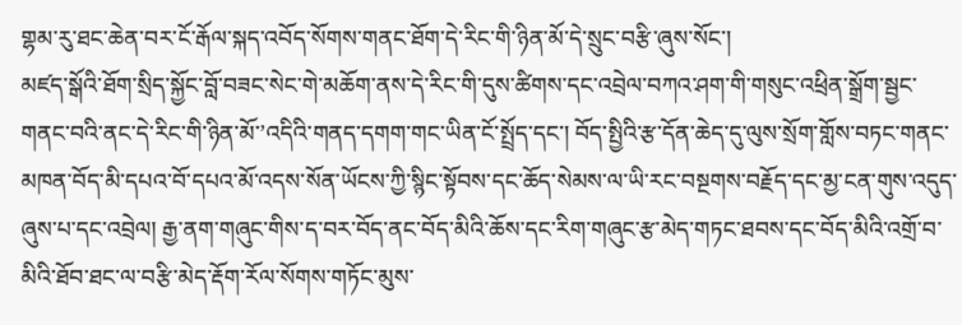གྷམ་རུ་ཐང་ཆེན་བར་ངོ་རྒོལ་སྐད་འབོད་སོགས་གནང་ཐོག་དེ་རིང་གི་ཉིན་མོ་དེ་སྲུང་བརྩི་ཞུས་སོང་།
མཛད་སྒོའི་ཐོག་སྲིད་སྐྱོང་བློ་བཟང་སེང་གེ་མཆོག་ནས་དེ་རིང་གི་དུས་ཚིགས་དང་འབྲེལ་བཀའ་ཤག་གི་གསུང་འཕྲིན་སྒྲོག་སྦྱང་གནང་བའི་ནང་དེ་རིང་གི་ཉིན་མོ་’འདིའི་གནད་དགག་གང་ཡིན་ངོ་སྤྲོད་དང་། བོད་སྤྱིའི་རྩ་དོན་ཆེད་དུ་ལུས་སྲོག་གློས་བཏང་གནང་མཁན་བོད་མི་དཔའ་བོ་དཔའ་མོ་འདས་སོན་ཡོངས་ཀྱི་སྙིང་སྟོབས་དང་ཆོད་སེམས་ལ་ཡི་རང་བསྔགས་བརྗོད་དང་མྱ་ངན་གུས་འདུད་ཞུས་པ་དང་འབྲེལ། རྒྱ་ནག་གཞུང་གིས་ད་བར་བོད་ནང་བོད་མིའི་ཆོས་དང་རིག་གཞུང་རྩ་མེད་གཏང་ཐབས་དང་བོད་མིའི་འགྲོ་བ་མིའི་ཐོབ་ཐང་ལ་བརྩི་མེད་རྡོག་རོལ་སོགས་གཏོང་མུས་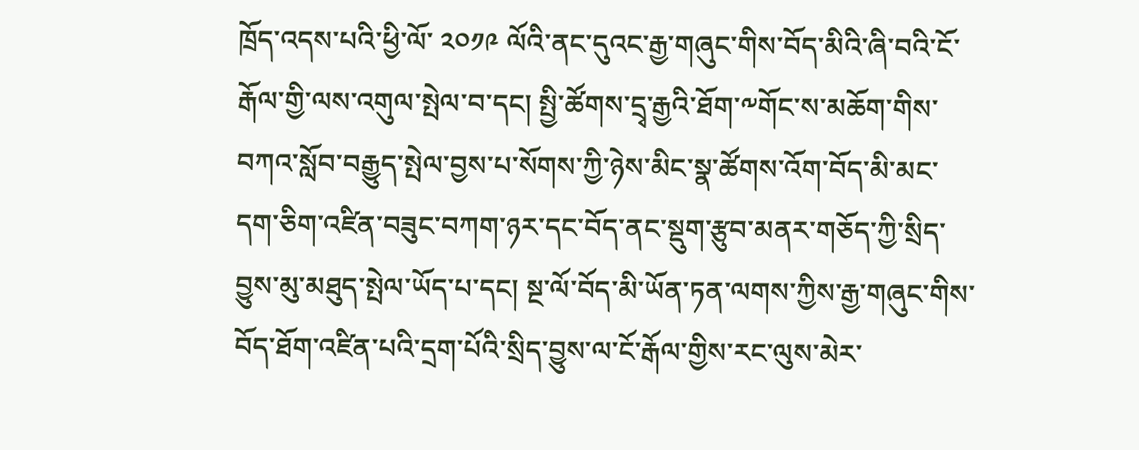ཁྲོད་འདས་པའི་ཕྱི་ལོ་ ༢༠༡༩ ལོའི་ནང་དུའང་རྒྱ་གཞུང་གིས་བོད་མིའི་ཞི་བའི་ངོ་རྒོལ་གྱི་ལས་འགུལ་སྤེལ་བ་དང། སྤྱི་ཚོགས་དྲྭ་རྒྱའི་ཐོག་༸གོང་ས་མཆོག་གིས་བཀའ་སློབ་བརྒྱུད་སྤེལ་བྱས་པ་སོགས་ཀྱི་ཉེས་མིང་སྣ་ཚོགས་འོག་བོད་མི་མང་དག་ཅིག་འཛིན་བཟུང་བཀག་ཉར་དང་བོད་ནང་སྡུག་རྩུབ་མནར་གཅོད་ཀྱི་སྲིད་བྱུས་མུ་མཐུད་སྤེལ་ཡོད་པ་དང། སྔ་ལོ་བོད་མི་ཡོན་ཏན་ལགས་ཀྱིས་རྒྱ་གཞུང་གིས་བོད་ཐོག་འཛིན་པའི་དྲག་པོའི་སྲིད་བྱུས་ལ་ངོ་རྒོལ་གྱིས་རང་ལུས་མེར་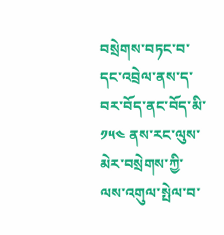བསྲེགས་བཏང་བ་དང་འབྲེལ་ནས་ད་བར་བོད་ནང་བོད་མི་ ༡༥༤ ནས་རང་ལུས་མེར་བསྲེགས་ཀྱི་ལས་འགུལ་སྤེལ་བ་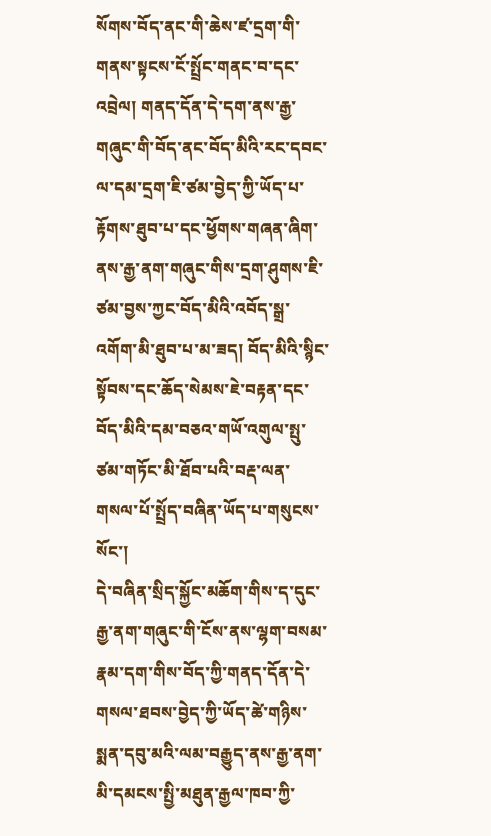སོགས་བོད་ནང་གི་ཆེས་ཛ་དྲག་གི་གནས་སྟངས་ངོ་སྤྲོང་གནང་བ་དང་འབྲེལ། གནད་དོན་དེ་དག་ནས་རྒྱ་གཞུང་གི་བོད་ནང་བོད་མིའི་རང་དབང་ལ་དམ་དྲག་ཇི་ཙམ་བྱེད་ཀྱི་ཡོད་པ་རྟོགས་ཐུབ་པ་དང་ཕྱོགས་གཞན་ཞིག་ནས་རྒྱ་ནག་གཞུང་གིས་དྲག་ཤུགས་ཇི་ཙམ་བྱས་ཀྱང་བོད་མིའི་འབོད་སྒྲ་འགོག་མི་ཐུབ་པ་མ་ཟད། བོད་མིའི་སྙིང་སྟོབས་དང་ཆོད་སེམས་ཇེ་བརྟན་དང་བོད་མིའི་དམ་བཅའ་གཡོ་འགུལ་སྤུ་ཙམ་གཏོང་མི་ཐོབ་པའི་བརྡ་ལན་གསལ་པོ་སྤྲོད་བཞིན་ཡོད་པ་གསུངས་སོང་།
དེ་བཞིན་སྲིད་སྐྱོང་མཆོག་གིས་ད་དུང་རྒྱ་ནག་གཞུང་གི་ངོས་ནས་ལྷག་བསམ་རྣམ་དག་གིས་བོད་ཀྱི་གནད་དོན་དེ་གསལ་ཐབས་བྱེད་ཀྱི་ཡོད་ཚེ་གཉིས་སྨན་དབུ་མའི་ལམ་བརྒྱུད་ནས་རྒྱ་ནག་མི་དམངས་སྤྱི་མཐུན་རྒྱལ་ཁབ་ཀྱི་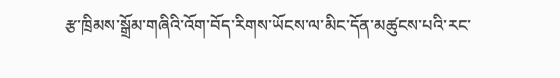རྩ་ཁྲིམས་སྒྲོམ་གཞིའི་འོག་བོད་རིགས་ཡོངས་ལ་མིང་དོན་མཚུངས་པའི་རང་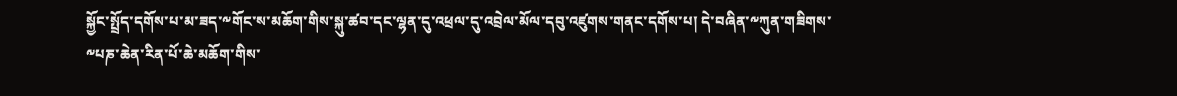སྐྱོང་སྤྲོད་དགོས་པ་མ་ཟད་༸གོང་ས་མཆོག་གིས་སྐུ་ཚབ་དང་ལྷན་དུ་འཕྲལ་དུ་འབྲེལ་མོལ་དབུ་འཛུགས་གནང་དགོས་པ། དེ་བཞིན་༸ཀུན་གཟིགས་༸པཎ་ཆེན་རིན་པོ་ཆེ་མཆོག་གིས་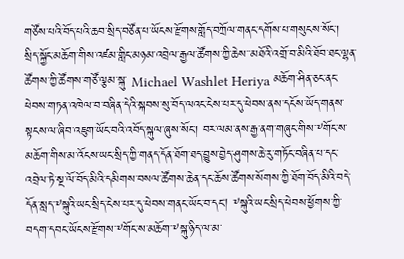གཙོས་པའི་བོད་པའི་ཆབ་སྲིད་བཙོན་པ་ཡོངས་རྫོགས་གློད་བཀྲོལ་གནང་དགོས་པ་གསུངས་སོང་།
སྲིད་སྐྱོང་མཆོག་གིས་འཛམ་གླིང་མཉམ་འབྲེལ་རྒྱལ་ཚོགས་ཀྱི་ཆེས་་མཐོའི་འགྲོ་བ་མིའི་ཐོབ་ཐང་ལྷན་ཚོགས་ཀྱི་ཚོགས་གཙོ་ལྕམ་སྐུ་ Michael Washlet Heriya མཆོག་ཤིན་ཅང་ནང་ཕེབས་གཏན་འཁེལ་བ་བཞིན་དེའི་སྐབས་སུ་བོད་ལའང་ངེས་པར་དུ་ཕེབས་ནས་དངོས་ཡོད་གནས་སྟངས་ལ་ཞིབ་འཇུག་ཡོང་བའི་འབོད་སྐུལ་ཞུས་སོང་། བར་ལམ་ནས་རྒྱ་ནག་གཞུང་གིས་༸གོང་ས་མཆོག་གིས་མ་འོངས་ཡང་སྲིད་ཀྱི་གནད་དོན་ཐོག་ཐད་བྱུས་བྱེད་ཤུགས་ཆེ་རུ་གཏོང་བཞིན་པ་དང་འབྲེལ་ཏེ་སྔ་ལོ་བོད་མིའི་དམིགས་བསལ་ཚོགས་ཆེན་དང་ཆོས་ཚོགས་སོགས་ཀྱི་ཐོག་བོད་མིའི་བདེ་དོན་སླད་༸སྐུའི་ཡང་སྲིད་ངེས་པར་དུ་ཕེབས་གནང་ཡོང་བ་དང། ༸སྐུའི་ཡང་སྲིད་ཕེབས་ཕྱོགས་ཀྱི་བདག་དབང་ཡོངས་རྫོགས་༸གོང་ས་མཆོག་༸སྐུ་ཉིད་ལ་མ་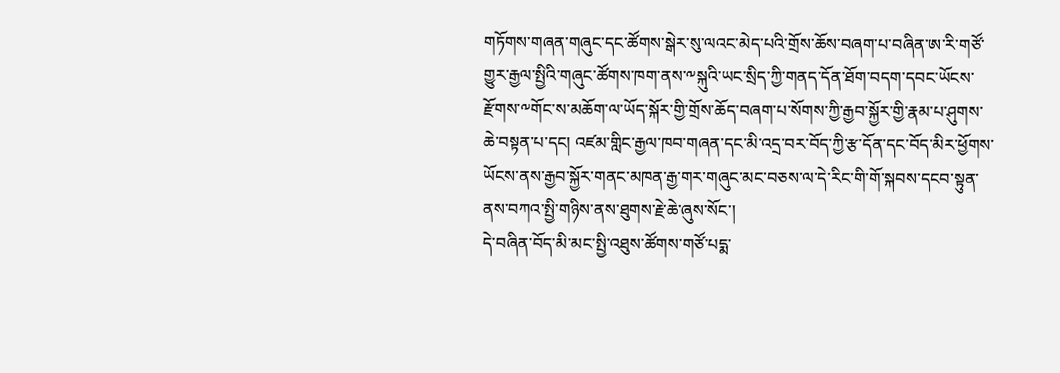གཏོགས་གཞན་གཞུང་དང་ཚོགས་སྒེར་སུ་ལའང་མེད་པའི་གྲོས་ཆོས་བཞག་པ་བཞིན་ཨ་རི་གཙོ་གྱུར་རྒྱལ་སྤྱིའི་གཞུང་ཚོགས་ཁག་ནས་༸སྐུའི་ཡང་སྲིད་ཀྱི་གནད་དོན་ཐོག་བདག་དབང་ཡོངས་རྫོགས་༸གོང་ས་མཆོག་ལ་ཡོད་སྐོར་གྱི་གྲོས་ཆོད་བཞག་པ་སོགས་ཀྱི་རྒྱབ་སྐྱོར་གྱི་རྣམ་པ་ཤུགས་ཆེ་བསྟན་པ་དང། འཛམ་གླིང་རྒྱལ་ཁབ་གཞན་དང་མི་འདྲ་བར་བོད་ཀྱི་རྩ་དོན་དང་བོད་མིར་ཕྱོགས་ཡོངས་ནས་རྒྱབ་སྐྱོར་གནང་མཁན་རྒྱ་གར་གཞུང་མང་བཅས་ལ་དེ་རིང་གི་གོ་སྐབས་དངབ་སྟུན་ནས་བཀའ་སྤྱི་གཉིས་ནས་ཐུགས་རྗེ་ཆེ་ཞུས་སོང་།
དེ་བཞིན་བོད་མི་མང་སྤྱི་འཐུས་ཚོགས་གཙོ་པདྨ་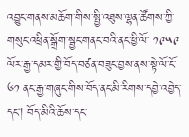འབྱུང་གནས་མཆོག་གིས་སྤྱི་འཐུས་ལྷན་ཚོགས་ཀྱི་གསུང་འཕྲིན་སྒྲོག་སྦྱང་གནང་བའི་ནང་ཕྱི་ལོ་ ༡༩༥༩ ལོར་རྒྱ་དམར་གྱི་བོད་བཙན་བཟུང་བྱས་ནས་སྟེ་ལོ་ངོ་ ༦༡ ནང་རྒྱ་གཞུང་གིས་བོད་ནང་མི་རིགས་དབྱེ་འབྱེད་དང། བོད་མིའི་ཆོས་དང་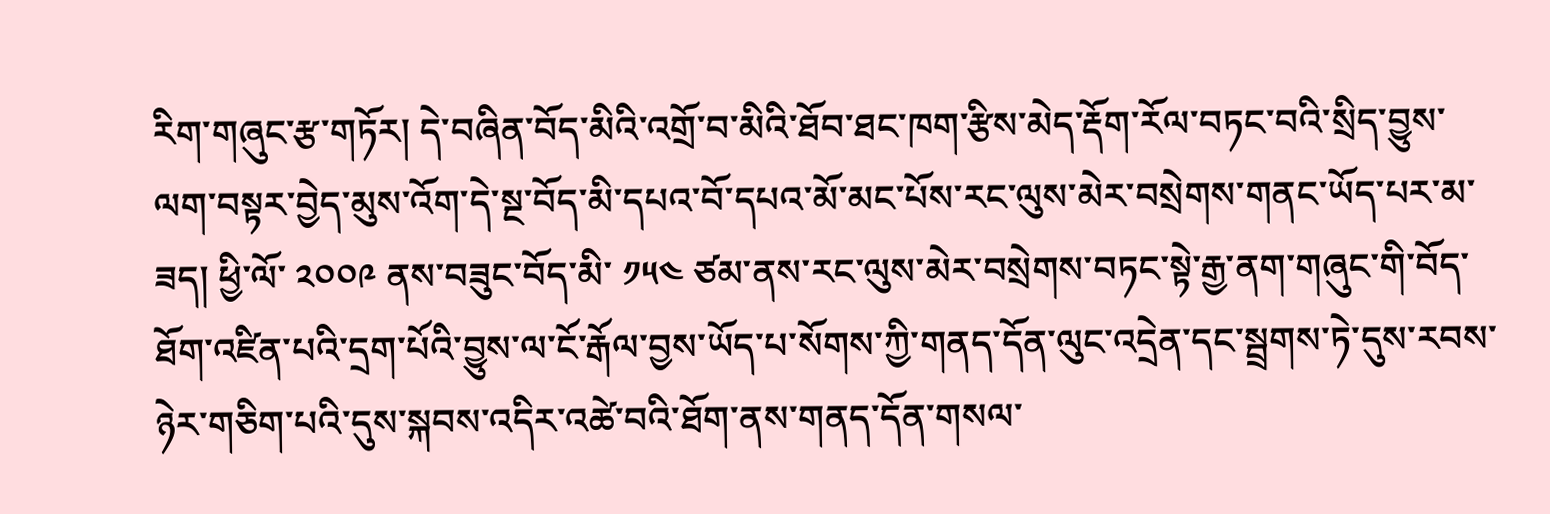རིག་གཞུང་རྩ་གཏོར། དེ་བཞིན་བོད་མིའི་འགྲོ་བ་མིའི་ཐོབ་ཐང་ཁག་རྩིས་མེད་རྡོག་རོལ་བཏང་བའི་སྲིད་བྱུས་ལག་བསྟར་བྱེད་མུས་འོག་དེ་སྔ་བོད་མི་དཔའ་བོ་དཔའ་མོ་མང་པོས་རང་ལུས་མེར་བསྲེགས་གནང་ཡོད་པར་མ་ཟད། ཕྱི་ལོ་ ༢༠༠༩ ནས་བཟུང་བོད་མི་ ༡༥༤ ཙམ་ནས་རང་ལུས་མེར་བསྲེགས་བཏང་སྟེ་རྒྱ་ནག་གཞུང་གི་བོད་ཐོག་འཛིན་པའི་དྲག་པོའི་བྱུས་ལ་ངོ་རྒོལ་བྱས་ཡོད་པ་སོགས་ཀྱི་གནད་དོན་ལུང་འདྲེན་དང་སྦྲགས་ཏེ་དུས་རབས་ཉེར་གཅིག་པའི་དུས་སྐབས་འདིར་འཚེ་བའི་ཐོག་ནས་གནད་དོན་གསལ་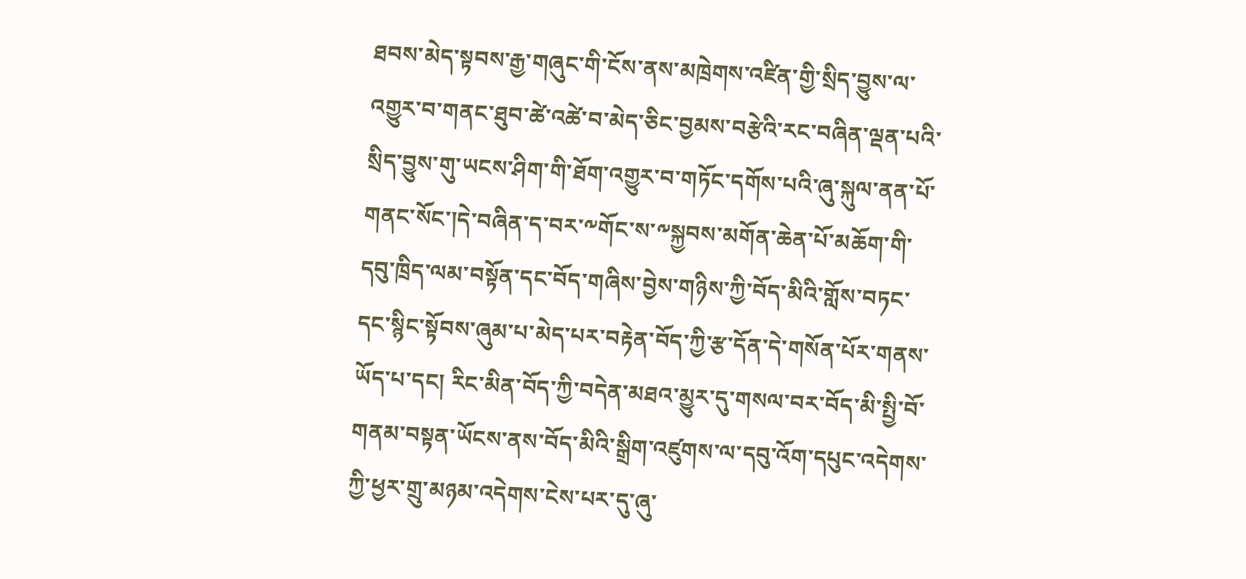ཐབས་མེད་སྟབས་རྒྱ་གཞུང་གི་ངོས་ནས་མཁྲེགས་འཛིན་གྱི་སྲིད་བྱུས་ལ་འགྱུར་བ་གནང་ཐུབ་ཚེ་འཚེ་བ་མེད་ཅིང་བྱམས་བརྩེའི་རང་བཞིན་ལྡན་པའི་སྲིད་བྱུས་གུ་ཡངས་ཤིག་གི་ཐོག་འགྱུར་བ་གཏོང་དགོས་པའི་ཞུ་སྐུལ་ནན་པོ་གནང་སོང་།དེ་བཞིན་ད་བར་༸གོང་ས་༸སྐྱབས་མགོན་ཆེན་པོ་མཆོག་གི་དབུ་ཁྲིད་ལམ་བསྟོན་དང་བོད་གཞིས་བྱེས་གཉིས་ཀྱི་བོད་མིའི་གློས་བཏང་དང་སྙིང་སྟོབས་ཞུམ་པ་མེད་པར་བརྟེན་བོད་ཀྱི་རྩ་དོན་དེ་གསོན་པོར་གནས་ཡོད་པ་དང། རིང་མིན་བོད་ཀྱི་བདེན་མཐའ་མྱུར་དུ་གསལ་བར་བོད་མི་སྤྱི་བོ་གནམ་བསྟན་ཡོངས་ནས་བོད་མིའི་སྒྲིག་འཛུགས་ལ་དབུ་འོག་དཔུང་འདེགས་ཀྱི་ཕྱར་གྲུ་མཉམ་འདེགས་ངེས་པར་དུ་ཞུ་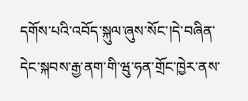དགོས་པའི་འབོད་སྐུལ་ཞུས་སོང་།དེ་བཞིན་དེང་སྐབས་རྒྱ་ནག་གི་ཝུ་ཧན་གྲོང་ཁྱེར་ནས་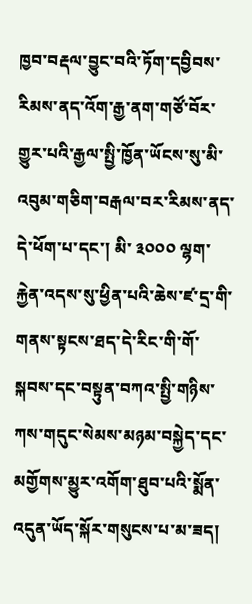ཁྱབ་བརྡལ་བྱུང་བའི་ཏོག་དབྱིབས་རིམས་ནད་འོག་རྒྱ་ནག་གཙོ་བོར་གྱུར་པའི་རྒྱལ་སྤྱི་ཁྱོན་ཡོངས་སུ་མི་འབུམ་གཅིག་བརྒལ་བར་རིམས་ནད་དེ་ཕོག་པ་དང་། མི་ ༣༠༠༠ ལྷག་རྐྱེན་འདས་སུ་ཕྱིན་པའི་ཆེས་ཛ་དྲ་གི་གནས་སྟངས་ཐད་དེ་རིང་གི་གོ་སྐབས་དང་བསྟུན་བཀའ་སྤྱི་གཉིས་ཀས་གདུང་སེམས་མཉམ་བསྐྱེད་དང་མགྱོགས་མྱུར་འགོག་ཐུབ་པའི་སྨོན་འདུན་ཡོད་སྐོར་གསུངས་པ་མ་ཟད།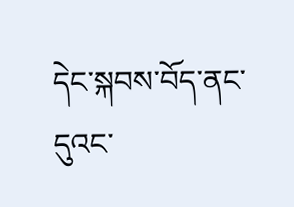དེང་སྐབས་བོད་ནང་དུའང་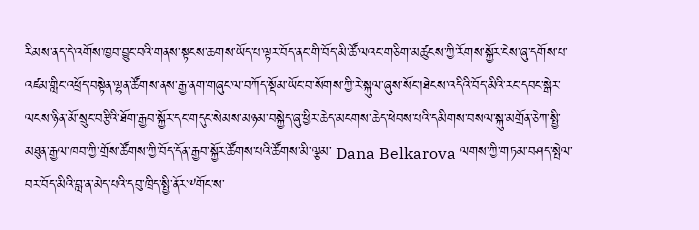རིམས་ནད་དེ་འགོས་ཁྱབ་བྱུང་བའི་གནས་སྟངས་ཆགས་ཡོད་པ་ལྟར་བོད་ནང་གི་བོད་མི་ཚོ་ལའང་གཅིག་མཚུངས་ཀྱི་རོགས་སྐྱོར་ངེས་ཞུ་དགོས་པ་འཛམ་གླིང་འཕྲོད་བསྟེན་ལྷན་ཚོགས་ནས་རྒྱ་ནག་གཞུང་ལ་བཀོད་སྡོམ་ཡོང་བ་སོགས་ཀྱི་རེ་སྐུལ་ཞུས་སོང་།ཐེངས་འདིའི་བོད་མིའི་རང་དབང་སྒེར་ལངས་ཉིན་མོ་སྲུང་བརྩིའི་ཐོག་རྒྱབ་སྐྱོར་དང་གདུང་སེམས་མཉམ་བསྐྱེད་ཞུ་ཕྱིར་ཆེད་མངགས་ཆེད་ཕེབས་པའི་དམིགས་བསལ་སྐུ་མགྲོན་ཅེཀ་སྤྱི་མཐུན་རྒྱལ་ཁབ་ཀྱི་གྲོས་ཚོགས་ཀྱི་བོད་དོན་རྒྱབ་སྐྱོར་ཚོགས་པའི་ཚོགས་མི་ལྕམ་ Dana Belkarova ལགས་ཀྱི་གཏམ་བཤད་སྤེལ་བར་བོད་མིའི་བླ་ན་མེད་པའི་དབུ་ཁྲིད་སྤྱི་ནོར་༸གོང་ས་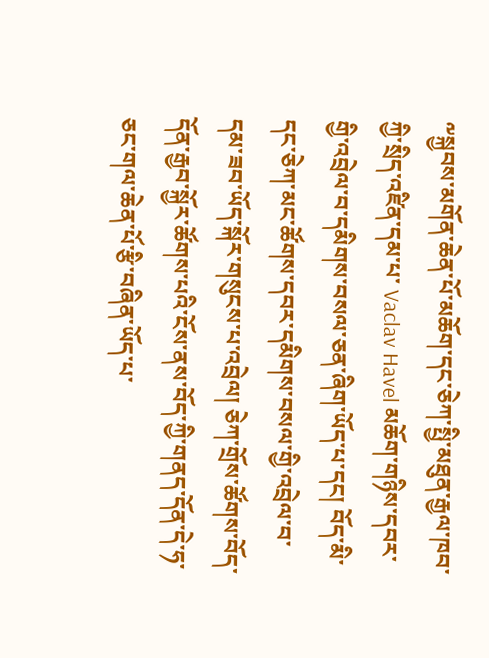༸སྐྱབས་མགོན་ཆེན་པོ་མཆོག་དང་ཅེཀ་སྤྱི་མཐུན་རྒྱལ་ཁབ་ཀྱི་སྲིད་འཛིན་དམ་པ་ Vaclav Havel མཆོག་གཉིས་དབར་གྱི་འབྲེལ་བ་དམིགས་བསལ་ཅན་ཞིག་ཡོད་པ་དང། བོད་མི་དང་ཅེཀ་མང་ཚོགས་དབར་དམིགས་བསལ་གྱི་འབྲེལ་བ་དམ་ཟབ་ཡོད་སྐོར་གསུངས་པ་འབྲེལ། ཅེཀ་གྲོས་ཚོགས་བོད་དོན་རྒྱབ་སྐྱོར་ཚོགས་པའི་ངོས་ནས་བོད་ཀྱི་གནད་དོན་དེ་ཧ་ཅང་གལ་ཆེན་པོ་རྩི་བཞིན་ཡོད་པ་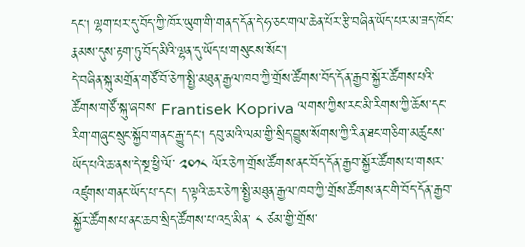དང། ལྷག་པར་དུ་བོད་ཀྱི་ཁོར་ཡུག་གི་གནད་དོན་དེ་ཧ་ཅང་གལ་ཆེན་པོར་རྩི་བཞིན་ཡོད་པར་མ་ཟད་ཁོང་རྣམས་དུས་རྟག་ཏུ་བོད་མིའི་ལྷན་དུ་ཡོད་པ་གསུངས་སོང་།
དེ་བཞིན་སྐུ་མགྲོན་གཙོ་བོ་ཅེཀ་སྤྱི་མཐུན་རྒྱལ་ཁབ་ཀྱི་གྲོས་ཚོགས་བོད་དོན་རྒྱབ་སྐྱོར་ཚོགས་པའི་ཚོགས་གཙོ་སྐུ་ཞབས་ Frantisek Kopriva ལགས་ཀྱིས་རང་མི་རིགས་ཀྱི་ཆོས་དང་རིག་གཞུང་སྲུང་སྐྱོབ་གནང་རྒྱུ་དང། དབུ་མའི་ལམ་གྱི་སྲིད་བྱུས་སོགས་ཀྱི་རིན་ཐང་གཅིག་མཚུངས་ཡོད་པའི་ཆ་ནས་དེ་སྔ་ཕྱི་ལོ་ ༢༠༡༨ ལོར་ཅེཀ་གྲོས་ཚོགས་ནང་བོད་དོན་རྒྱབ་སྐྱོར་ཚོགས་པ་གསར་འཛུགས་གནང་ཡོད་པ་དང། ད་ལྟའི་ཆར་ཅེཀ་སྤྱི་མཐུན་རྒྱལ་ཁབ་ཀྱི་གྲོས་ཚོགས་ནང་གི་བོད་དོན་རྒྱབ་སྐྱོར་ཚོགས་པ་ནང་ཆབ་སྲིད་ཚོགས་པ་འདྲ་མིན་ ༨ ཙམ་གྱི་གྲོས་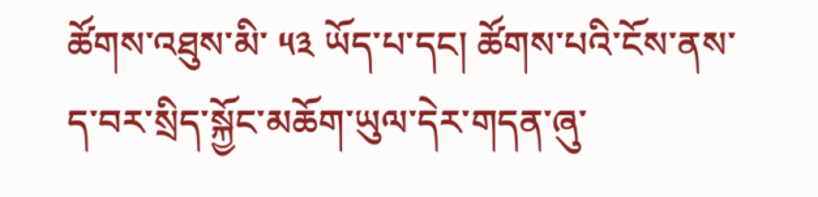ཚོགས་འཐུས་མི་ ༥༣ ཡོད་པ་དང། ཚོགས་པའི་ངོས་ནས་ད་བར་སྲིད་སྐྱོང་མཆོག་ཡུལ་དེར་གདན་ཞུ་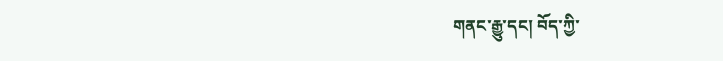གནང་རྒྱུ་དང། བོད་ཀྱི་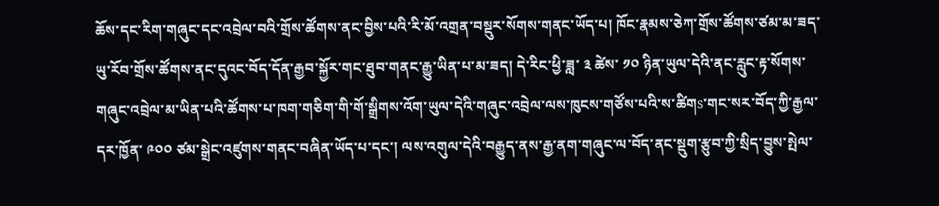ཆོས་དང་རིག་གཞུང་དང་འབྲེལ་བའི་གྲོས་ཚོགས་ནང་བྱིས་པའི་རི་མོ་འགྲན་བསྡུར་སོགས་གནང་ཡོད་པ། ཁོང་རྣམས་ཅེཀ་གྲོས་ཚོགས་ཙམ་མ་ཟད་ཡུ་རོབ་གྲོས་ཚོགས་ནང་དུའང་བོད་དོན་རྒྱབ་སྐྱོར་གང་ཐུབ་གནང་རྒྱུ་ཡིན་པ་མ་ཟད། དེ་རིང་ཕྱི་ཟླ་ ༣ ཚེས་ ༡༠ ཉིན་ཡུལ་དེའི་ནང་རླུང་རྟ་སོགས་གཞུང་འབྲེལ་མ་ཡིན་པའི་ཚོགས་པ་ཁག་གཅིག་གི་གོ་སྒྲིགས་འོག་ཡུལ་དེའི་གཞུང་འབྲེལ་ལས་ཁུངས་གཙོས་པའི་ས་ཚིགs་གང་སར་བོད་ཀྱི་རྒྱལ་དར་ཁྱོན་ ༩༠༠ ཙམ་སྒྲེང་འཛུགས་གནང་བཞིན་ཡོད་པ་དང་། ལས་འགུལ་དེའི་བརྒྱུད་ནས་རྒྱ་ནག་གཞུང་ལ་བོད་ནང་སྡུག་རྩུབ་ཀྱི་སྲིད་བྱུས་སྤེལ་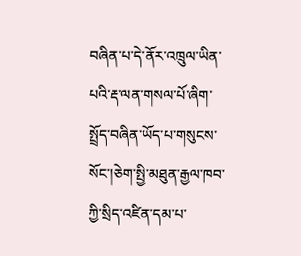བཞིན་པ་དེ་ནོར་འཁྲུལ་ཡིན་པའི་རྡ་ལན་གསལ་པོ་ཞིག་སྤྲོད་བཞིན་ཡོད་པ་གསུངས་སོང་།ཅེག་སྤྱི་མཐུན་རྒྱལ་ཁབ་ཀྱི་སྲིད་འཛིན་དམ་པ་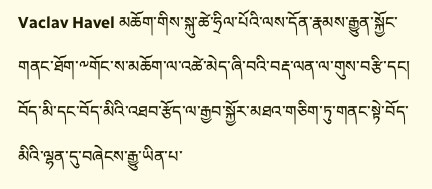Vaclav Havel མཆོག་གིས་སྐུ་ཚེ་ཧྲིལ་པོའི་ལས་དོན་རྣམས་རྒྱུན་སྐྱོང་གནང་ཐོག་༸གོང་ས་མཆོག་ལ་འཚེ་མེད་ཞི་བའི་བརྡ་ལན་ལ་གུས་བརྩི་དང། བོད་མི་དང་བོད་མིའི་འཐབ་རྩོད་ལ་རྒྱབ་སྐྱོར་མཐའ་གཅིག་ཏུ་གནང་སྟེ་བོད་མིའི་ལྷན་དུ་བཞེངས་རྒྱུ་ཡིན་པ་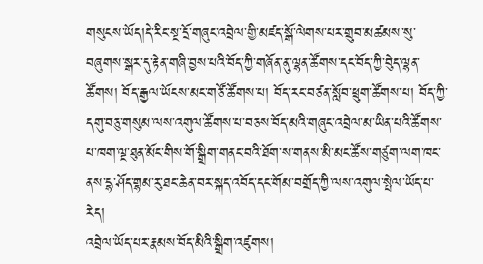གསུངས་ཡོད།དེ་རིང་སྔ་དྲོ་གཞུང་འབྲེལ་གྱི་མཛད་སྒོ་ལེགས་པར་གྲུབ་མཚམས་སུ་བཞུགས་སྒར་དུ་རྟེན་གཞི་བྱས་པའི་བོད་ཀྱི་གཞོན་ནུ་ལྷན་ཚོགས་དང་བོད་ཀྱི་བེུད་ལྷན་ཚོགས། བོད་རྒྱལ་ཡོངས་མང་གཙོ་ཚོགས་པ། བོད་རང་བཙན་སློབ་ཕྲུག་ཚོགས་པ། བོད་ཀྱི་དགུ་བཅུ་གསུམ་ལས་འགུལ་ཚོགས་པ་བཅས་བོད་མའི་གཞུང་འབྲེལ་མ་ཡིན་པའི་ཚོགས་པ་ཁག་ལྔ་ཐུན་མོང་གིས་གོ་སྒྲིག་གནང་བའི་ཐོག་ས་གནས་མི་མང་ཚོས་གཙུག་ལག་ཁང་ནས་དྷ་ཤོད་གྷམ་རུ་ཐང་ཆེན་བར་སྐད་འབོད་དང་གོམ་བགྲོད་ཀྱི་ལས་འགུལ་སྤེལ་ཡོད་པ་རེད།
འབྲེལ་ཡོད་པར་རྣམས་བོད་མིའི་སྒྲིག་འཛུགས།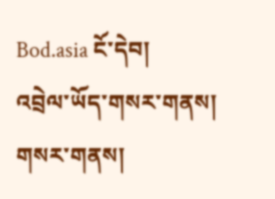Bod.asia ངོ་དེབ།
འབྲེལ་ཡོད་གསར་གནས།
གསར་གནས།